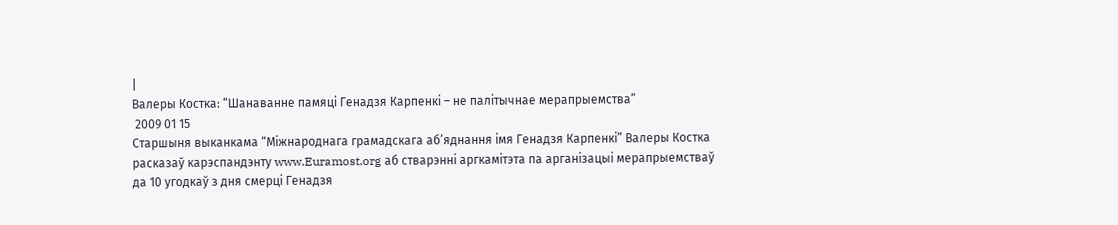|
Валеры Костка: “Шанаванне памяці Генадзя Карпенкі – не палітычнае мерапрыемства”
 2009 01 15
Старшыня выканкама “Міжнароднага грамадскага аб’яднання імя Генадзя Карпенкі” Валеры Костка расказаў карэспандэнту www.Euramost.org аб стварэнні аргкамітэта па арганізацыі мерапрыемстваў да 10 угодкаў з дня смерці Генадзя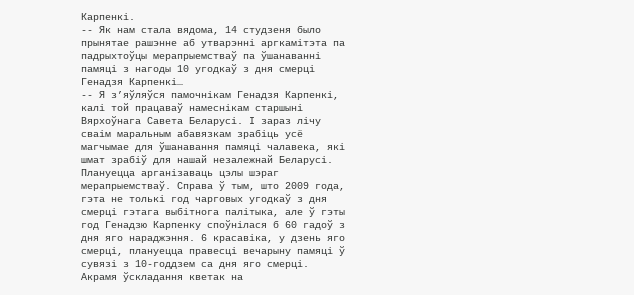Карпенкі.
-- Як нам стала вядома, 14 студзеня было прынятае рашэнне аб утварэнні аргкамітэта па падрыхтоўцы мерапрыемстваў па ўшанаванні памяці з нагоды 10 угодкаў з дня смерці Генадзя Карпенкі…
-- Я з’яўляўся памочнікам Генадзя Карпенкі, калі той працаваў намеснікам старшыні Вярхоўнага Савета Беларусі. І зараз лічу сваім маральным абавязкам зрабіць усё магчымае для ўшанавання памяці чалавека, які шмат зрабіў для нашай незалежнай Беларусі. Плануецца арганізаваць цэлы шэраг мерапрыемстваў. Справа ў тым, што 2009 года, гэта не толькі год чарговых угодкаў з дня смерці гэтага выбітнога палітыка, але ў гэты год Генадзю Карпенку споўнілася б 60 гадоў з дня яго нараджэння. 6 красавіка, у дзень яго смерці, плануецца правесці вечарыну памяці ў сувязі з 10-годдзем са дня яго смерці. Акрамя ўскладання кветак на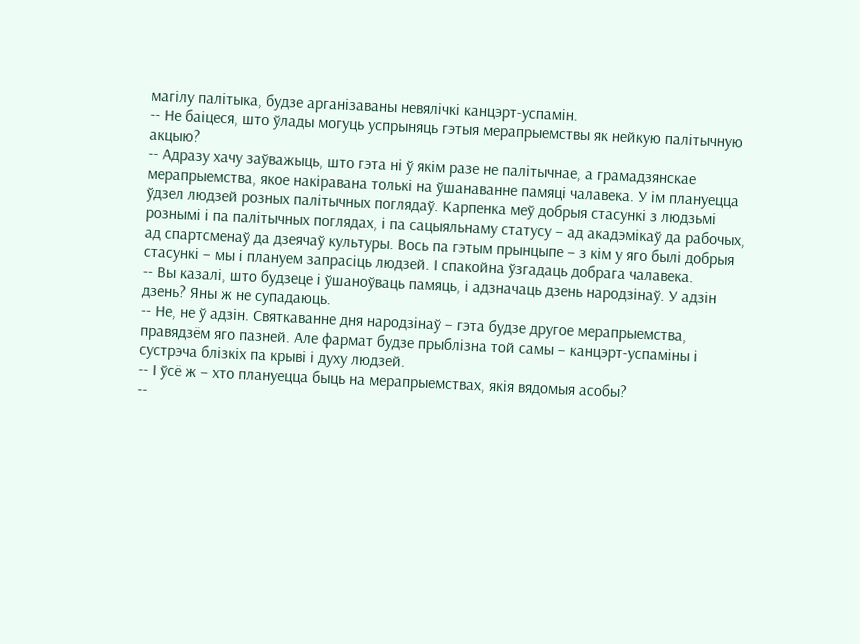магілу палітыка, будзе арганізаваны невялічкі канцэрт-успамін.
-- Не баіцеся, што ўлады могуць успрыняць гэтыя мерапрыемствы як нейкую палітычную акцыю?
-- Адразу хачу заўважыць, што гэта ні ў якім разе не палітычнае, а грамадзянскае мерапрыемства, якое накіравана толькі на ўшанаванне памяці чалавека. У ім плануецца ўдзел людзей розных палітычных поглядаў. Карпенка меў добрыя стасункі з людзьмі рознымі і па палітычных поглядах, і па сацыяльнаму статусу – ад акадэмікаў да рабочых, ад спартсменаў да дзеячаў культуры. Вось па гэтым прынцыпе – з кім у яго былі добрыя стасункі – мы і плануем запрасіць людзей. І спакойна ўзгадаць добрага чалавека.
-- Вы казалі, што будзеце і ўшаноўваць памяць, і адзначаць дзень народзінаў. У адзін дзень? Яны ж не супадаюць.
-- Не, не ў адзін. Святкаванне дня народзінаў – гэта будзе другое мерапрыемства, правядзём яго пазней. Але фармат будзе прыблізна той самы – канцэрт-успаміны і сустрэча блізкіх па крыві і духу людзей.
-- І ўсё ж – хто плануецца быць на мерапрыемствах, якія вядомыя асобы?
--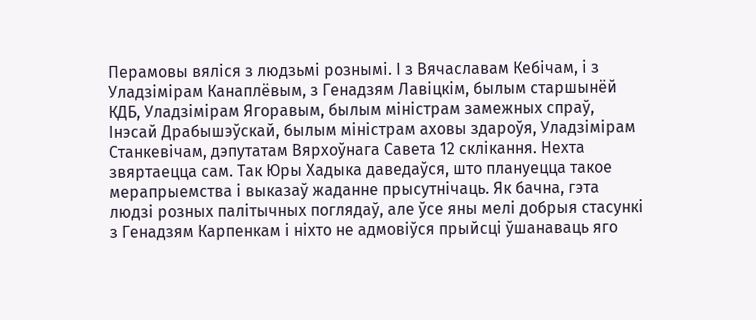Перамовы вяліся з людзьмі рознымі. І з Вячаславам Кебічам, і з Уладзімірам Канаплёвым, з Генадзям Лавіцкім, былым старшынёй КДБ, Уладзімірам Ягоравым, былым міністрам замежных спраў, Інэсай Драбышэўскай, былым міністрам аховы здароўя, Уладзімірам Станкевічам, дэпутатам Вярхоўнага Савета 12 склікання. Нехта звяртаецца сам. Так Юры Хадыка даведаўся, што плануецца такое мерапрыемства і выказаў жаданне прысутнічаць. Як бачна, гэта людзі розных палітычных поглядаў, але ўсе яны мелі добрыя стасункі з Генадзям Карпенкам і ніхто не адмовіўся прыйсці ўшанаваць яго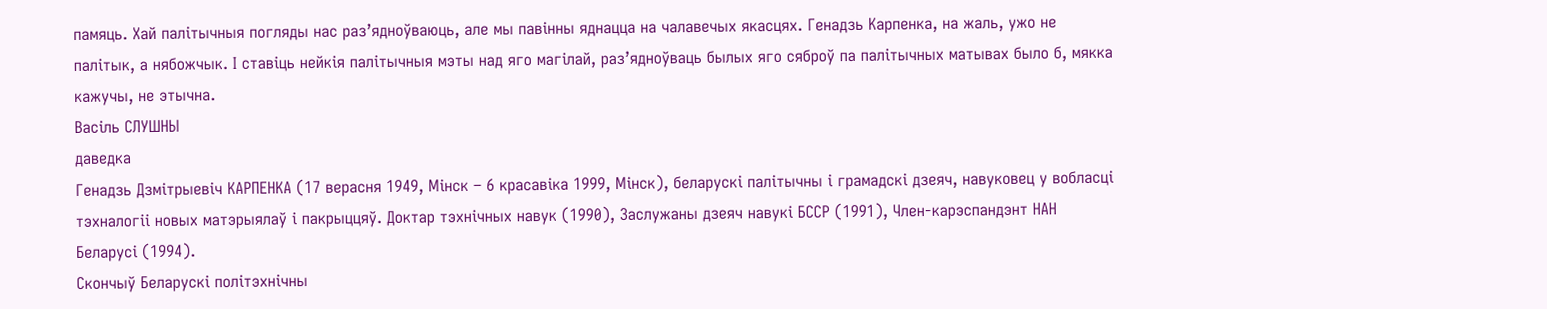памяць. Хай палітычныя погляды нас раз’ядноўваюць, але мы павінны яднацца на чалавечых якасцях. Генадзь Карпенка, на жаль, ужо не палітык, а нябожчык. І ставіць нейкія палітычныя мэты над яго магілай, раз’ядноўваць былых яго сяброў па палітычных матывах было б, мякка кажучы, не этычна.
Васіль СЛУШНЫ
даведка
Генадзь Дзмітрыевіч КАРПЕНКА (17 верасня 1949, Мінск – 6 красавіка 1999, Мінск), беларускі палітычны і грамадскі дзеяч, навуковец у вобласці тэхналогіі новых матэрыялаў і пакрыццяў. Доктар тэхнічных навук (1990), Заслужаны дзеяч навукі БССР (1991), Член-карэспандэнт НАН Беларусі (1994).
Скончыў Беларускі політэхнічны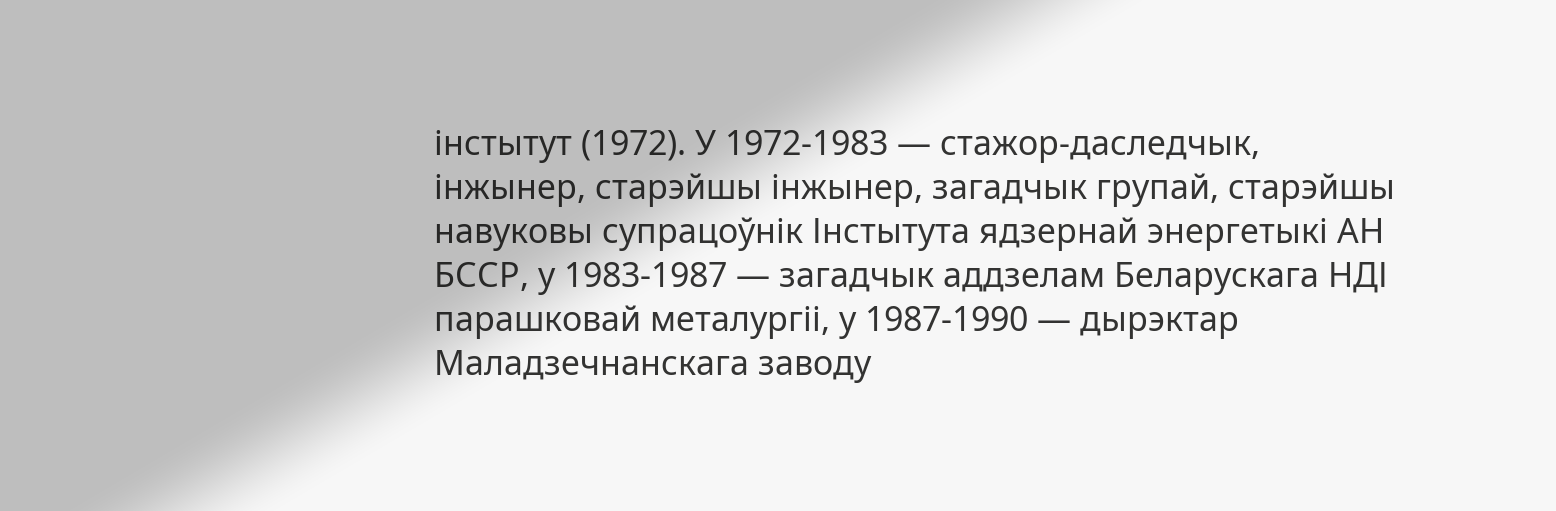інстытут (1972). У 1972-1983 — стажор-даследчык, інжынер, старэйшы інжынер, загадчык групай, старэйшы навуковы супрацоўнік Інстытута ядзернай энергетыкі АН БССР, у 1983-1987 — загадчык аддзелам Беларускага НДІ парашковай металургіі, у 1987-1990 — дырэктар Маладзечнанскага заводу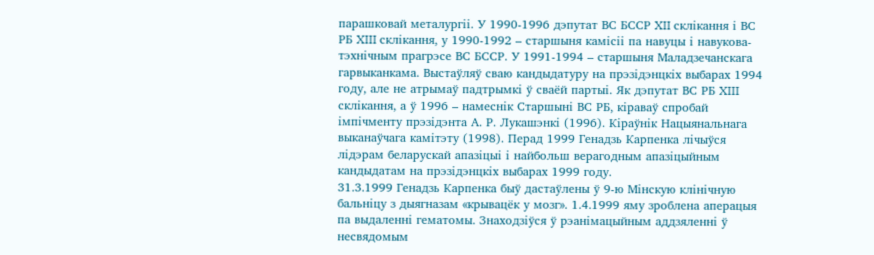парашковай металургіі. У 1990-1996 дэпутат ВС БССР XII склікання і ВС РБ XIII склікання, у 1990-1992 – старшыня камісіі па навуцы і навукова-тэхнічным прагрэсе ВС БССР. У 1991-1994 – старшыня Маладзечанскага гарвыканкама. Выстаўляў сваю кандыдатуру на прэзідэнцкіх выбарах 1994 году, але не атрымаў падтрымкі ў сваёй партыі. Як дэпутат ВС РБ XIII склікання, а ў 1996 – намеснік Старшыні ВС РБ, кіраваў спробай імпічменту прэзідэнта А. Р. Лукашэнкі (1996). Кіраўнік Нацыянальнага выканаўчага камітэту (1998). Перад 1999 Генадзь Карпенка лічыўся лідэрам беларускай апазіцыі і найбольш верагодным апазіцыйным кандыдатам на прэзідэнцкіх выбарах 1999 году.
31.3.1999 Генадзь Карпенка быў дастаўлены ў 9-ю Мінскую клінічную бальніцу з дыягназам «крывацёк у мозг». 1.4.1999 яму зроблена аперацыя па выдаленні гематомы. Знаходзіўся ў рэанімацыйным аддзяленні ў несвядомым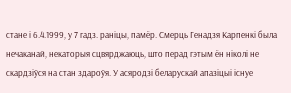стане і 6.4.1999, у 7 гадз. раніцы, памёр. Смерць Генадзя Карпенкі была нечаканай, некаторыя сцвярджаюць, што перад гэтым ён ніколі не скардзіўся на стан здароўя. У асяродзі беларускай апазіцыі існуе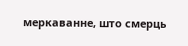меркаванне, што смерць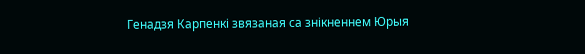Генадзя Карпенкі звязаная са знікненнем Юрыя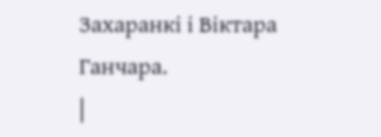Захаранкі і Віктара Ганчара.
|